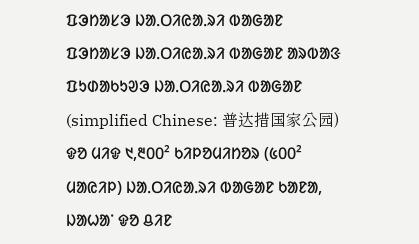ᱯᱳᱴᱟᱥᱳ ᱡᱟᱹᱛᱤᱭᱟᱹᱨᱤ ᱵᱟᱜᱟᱱ
ᱯᱳᱴᱟᱥᱳ ᱡᱟᱹᱛᱤᱭᱟᱹᱨᱤ ᱵᱟᱜᱟᱱ ᱟᱨᱵᱟᱝ ᱯᱩᱰᱟᱠᱩᱣᱳ ᱡᱟᱹᱛᱤᱭᱟᱹᱨᱤ ᱵᱟᱜᱟᱱ (simplified Chinese: 普达措国家公园) ᱫᱚ ᱢᱤᱫ ᱑,᱓᱐᱐² ᱠᱤᱞᱚᱢᱤᱴᱚᱨ (᱕᱐᱐² ᱢᱟᱭᱤᱞ) ᱡᱟᱹᱛᱤᱭᱟᱹᱨᱤ ᱵᱟᱜᱟᱱ ᱠᱟᱱᱟ, ᱡᱟᱦᱟᱸ ᱫᱚ ᱪᱤᱱ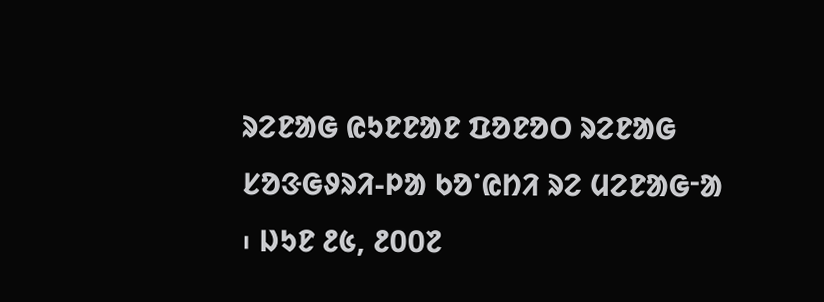ᱨᱮᱱᱟᱜ ᱭᱩᱱᱱᱟᱱ ᱯᱚᱱᱚᱛ ᱨᱮᱱᱟᱜ ᱥᱚᱝᱜᱽᱨᱤ-ᱞᱟ ᱠᱚᱸᱭᱴᱤ ᱨᱮ ᱢᱮᱱᱟᱜᱼᱟ ᱾ ᱡᱩᱱ ᱒᱕, ᱒᱐᱐᱗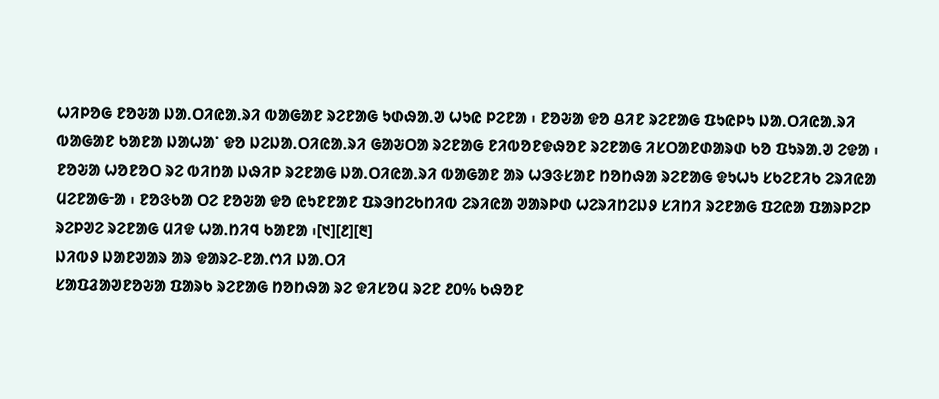ᱦᱤᱞᱚᱜ ᱱᱚᱶᱟ ᱡᱟᱹᱛᱤᱭᱟᱹᱨᱤ ᱵᱟᱜᱟᱱ ᱨᱮᱱᱟᱜ ᱩᱰᱷᱟᱹᱣ ᱦᱩᱭ ᱞᱮᱱᱟ ᱾ ᱱᱚᱶᱟ ᱫᱚ ᱪᱤᱱ ᱨᱮᱱᱟᱜ ᱯᱩᱭᱞᱩ ᱡᱟᱹᱛᱤᱭᱟᱹᱨᱤ ᱵᱟᱜᱟᱱ ᱠᱟᱱᱟ ᱡᱟᱦᱟᱸ ᱫᱚ ᱡᱮᱡᱟᱹᱛᱤᱭᱟᱹᱨᱤ ᱜᱟᱶᱛᱟ ᱨᱮᱱᱟᱜ ᱱᱤᱵᱚᱱᱫᱷᱚᱱ ᱨᱮᱱᱟᱜ ᱤᱥᱛᱟᱱᱰᱟᱨᱰ ᱠᱚ ᱯᱩᱨᱟᱹᱣ ᱮᱫᱟ ᱾ ᱱᱚᱶᱟ ᱦᱚᱱᱚᱛ ᱨᱮ ᱵᱤᱴᱟ ᱡᱷᱤᱞ ᱨᱮᱱᱟᱜ ᱡᱟᱹᱛᱤᱭᱟᱹᱨᱤ ᱵᱟᱜᱟᱱ ᱟᱨ ᱦᱳᱝᱥᱟᱱ ᱴᱚᱴᱷᱟ ᱨᱮᱱᱟᱜ ᱫᱩᱦᱩ ᱥᱠᱮᱱᱤᱠ ᱮᱨᱤᱭᱟ ᱢᱮᱱᱟᱜᱼᱟ ᱾ ᱱᱚᱝᱠᱟ ᱛᱮ ᱱᱚᱶᱟ ᱫᱚ ᱭᱩᱱᱱᱟᱱ ᱯᱨᱳᱴᱮᱠᱴᱤᱵ ᱮᱨᱤᱭᱟ ᱣᱟᱨᱞᱰ ᱦᱮᱨᱤᱴᱮᱡᱽ ᱥᱤᱴᱤ ᱨᱮᱱᱟᱜ ᱯᱮᱭᱟ ᱯᱟᱨᱞᱮᱞ ᱨᱮᱞᱣᱮ ᱨᱮᱱᱟᱜ ᱢᱤᱫ ᱦᱟᱹᱴᱤᱧ ᱠᱟᱱᱟ ᱾[᱑][᱒][᱓]
ᱡᱤᱵᱽ ᱡᱟᱱᱣᱟᱨ ᱟᱨ ᱫᱟᱨᱮ-ᱱᱟᱹᱬᱤ ᱡᱟᱹᱛᱤ
ᱥᱟᱯᱲᱟᱣᱱᱚᱶᱟ ᱯᱟᱨᱠ ᱨᱮᱱᱟᱜ ᱴᱚᱴᱷᱟ ᱨᱮ ᱫᱤᱥᱚᱢ ᱨᱮᱱ ᱒᱐% ᱠᱷᱚᱱ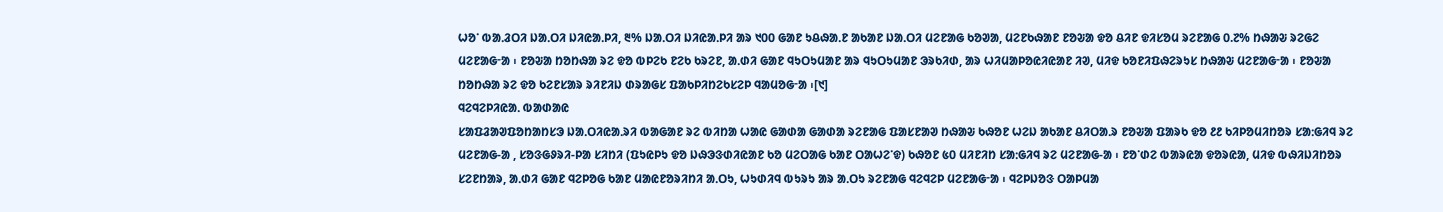ᱦᱚᱸ ᱵᱟᱹᱲᱛᱤ ᱡᱟᱹᱛᱤ ᱡᱤᱭᱟᱹᱞᱤ, ᱓% ᱡᱟᱹᱛᱤ ᱡᱤᱭᱟᱹᱞᱤ ᱟᱨ ᱑᱐᱐ ᱜᱟᱱ ᱩᱪᱷᱟᱹᱱ ᱟᱠᱟᱱ ᱡᱟᱹᱛᱤ ᱢᱮᱱᱟᱜ ᱠᱚᱣᱟ, ᱢᱮᱱᱠᱷᱟᱱ ᱱᱚᱶᱟ ᱫᱚ ᱪᱤᱱ ᱫᱤᱥᱚᱢ ᱨᱮᱱᱟᱜ ᱐.᱗% ᱴᱷᱟᱶ ᱨᱮᱜᱮ ᱢᱮᱱᱟᱜᱼᱟ ᱾ ᱱᱚᱶᱟ ᱴᱚᱴᱷᱟ ᱨᱮ ᱫᱚ ᱵᱞᱮᱠ ᱱᱮᱠ ᱠᱨᱮᱱ, ᱟᱹᱰᱤ ᱜᱟᱱ ᱧᱩᱛᱩᱢᱟᱱ ᱟᱨ ᱧᱩᱛᱩᱢᱟᱱ ᱳᱨᱠᱤᱰ, ᱟᱨ ᱦᱤᱢᱟᱞᱚᱭᱤᱭᱟᱱ ᱤᱣ, ᱢᱤᱫ ᱠᱚᱱᱤᱯᱷᱮᱨᱩᱥ ᱴᱷᱟᱶ ᱢᱮᱱᱟᱜᱼᱟ ᱾ ᱱᱚᱶᱟ ᱴᱚᱴᱷᱟ ᱨᱮ ᱫᱚ ᱠᱮᱱᱥᱟᱨ ᱨᱤᱱᱤᱡ ᱰᱨᱟᱜᱥ ᱯᱟᱠᱞᱤᱴᱮᱠᱥᱮᱞ ᱧᱟᱢᱚᱜᱼᱟ ᱾[᱑]
ᱧᱮᱧᱮᱞᱤᱭᱟᱹ ᱵᱟᱰᱟᱭ
ᱥᱟᱯᱲᱟᱣᱯᱚᱴᱟᱴᱥᱳ ᱡᱟᱹᱛᱤᱭᱟᱹᱨᱤ ᱵᱟᱜᱟᱱ ᱨᱮ ᱵᱤᱴᱟ ᱦᱟᱭ ᱜᱟᱰᱟ ᱜᱟᱰᱟ ᱨᱮᱱᱟᱜ ᱯᱟᱥᱱᱟᱣ ᱴᱷᱟᱶ ᱠᱷᱚᱱ ᱦᱮᱡ ᱟᱠᱟᱱ ᱪᱤᱛᱟᱹᱨ ᱱᱚᱶᱟ ᱯᱟᱨᱠ ᱫᱚ ᱒᱒ ᱠᱤᱞᱚᱢᱤᱴᱚᱨ ᱥᱟᱺᱜᱤᱧ ᱨᱮ ᱢᱮᱱᱟᱜ-ᱟ , ᱥᱚᱝᱜᱽᱨᱤ-ᱞᱟ ᱥᱤᱴᱤ (ᱯᱩᱭᱞᱩ ᱫᱚ ᱡᱷᱳᱝᱰᱤᱭᱟᱱ ᱠᱚ ᱢᱮᱛᱟᱜ ᱠᱟᱱ ᱛᱟᱦᱮᱸᱫ) ᱠᱷᱚᱱ ᱕᱐ ᱢᱤᱱᱤᱴ ᱥᱟᱺᱜᱤᱧ ᱨᱮ ᱢᱮᱱᱟᱜ-ᱟ ᱾ ᱱᱚᱸᱰᱮ ᱵᱟᱨᱭᱟ ᱫᱚᱨᱭᱟ, ᱢᱤᱫ ᱵᱷᱤᱡᱤᱴᱚᱨ ᱥᱮᱱᱴᱟᱨ, ᱟᱹᱰᱤ ᱜᱟᱱ ᱧᱮᱞᱚᱜ ᱠᱟᱱ ᱢᱟᱭᱱᱚᱨᱤᱴᱤ ᱟᱹᱛᱩ, ᱦᱩᱰᱤᱧ ᱵᱩᱨᱩ ᱟᱨ ᱟᱹᱛᱩ ᱨᱮᱱᱟᱜ ᱧᱮᱧᱮᱞ ᱢᱮᱱᱟᱜᱼᱟ ᱾ ᱧᱮᱞᱡᱚᱝ ᱛᱟᱞᱢᱟ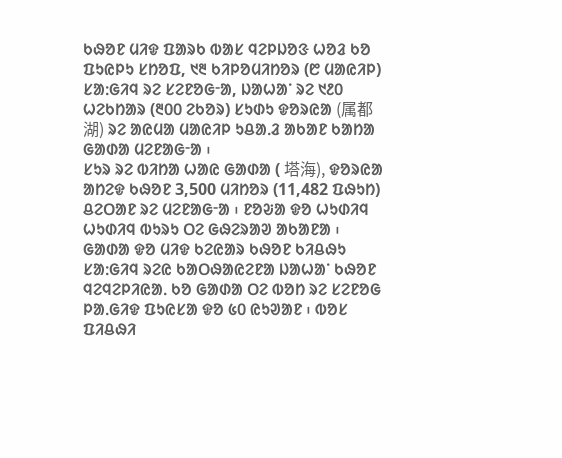ᱠᱷᱚᱱ ᱢᱤᱫ ᱯᱟᱨᱠ ᱵᱟᱥ ᱧᱮᱞᱡᱚᱝ ᱦᱚᱲ ᱠᱚ ᱯᱩᱭᱞᱩ ᱥᱴᱚᱯ, ᱑᱓ ᱠᱤᱞᱚᱢᱤᱴᱚᱨ (᱘ ᱢᱟᱭᱤᱞ) ᱥᱟᱺᱜᱤᱧ ᱨᱮ ᱥᱮᱱᱚᱜᱼᱟ, ᱡᱟᱦᱟᱸ ᱨᱮ ᱑᱒᱐ ᱦᱮᱠᱴᱟᱨ (᱓᱐᱐ ᱮᱠᱚᱨ) ᱥᱩᱰᱩ ᱫᱚᱨᱭᱟ (属都湖) ᱨᱮ ᱟᱭᱢᱟ ᱢᱟᱭᱤᱞ ᱩᱪᱟᱹᱲ ᱟᱠᱟᱱ ᱠᱟᱴᱟ ᱜᱟᱰᱟ ᱢᱮᱱᱟᱜᱼᱟ ᱾
ᱥᱩᱨ ᱨᱮ ᱵᱤᱴᱟ ᱦᱟᱭ ᱜᱟᱰᱟ ( 塔海), ᱫᱚᱨᱭᱟ ᱟᱴᱮᱫ ᱠᱷᱚᱱ 3,500 ᱢᱤᱴᱚᱨ (11,482 ᱯᱷᱩᱴ) ᱪᱮᱛᱟᱱ ᱨᱮ ᱢᱮᱱᱟᱜᱼᱟ ᱾ ᱱᱚᱶᱟ ᱫᱚ ᱦᱩᱰᱤᱧ ᱦᱩᱰᱤᱧ ᱵᱩᱨᱩ ᱛᱮ ᱜᱷᱮᱨᱟᱣ ᱟᱠᱟᱱᱟ ᱾ ᱜᱟᱰᱟ ᱫᱚ ᱢᱤᱫ ᱠᱮᱭᱟᱨ ᱠᱷᱚᱱ ᱠᱤᱪᱷᱩ ᱥᱟᱺᱜᱤᱧ ᱨᱮᱭ ᱠᱟᱛᱷᱟᱭᱮᱱᱟ ᱡᱟᱦᱟᱸ ᱠᱷᱚᱱ ᱧᱮᱧᱮᱞᱤᱭᱟᱹ ᱠᱚ ᱜᱟᱰᱟ ᱛᱮ ᱵᱚᱴ ᱨᱮ ᱥᱮᱱᱚᱜ ᱞᱟᱹᱜᱤᱫ ᱯᱩᱭᱥᱟ ᱫᱚ ᱕᱐ ᱭᱩᱣᱟᱱ ᱾ ᱵᱚᱥ ᱯᱤᱪᱷᱤ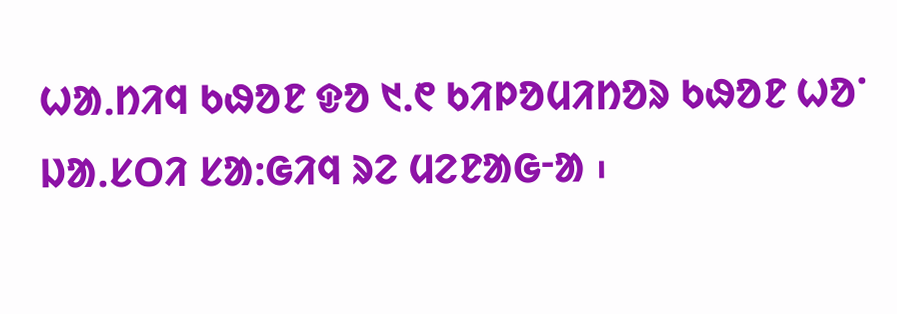ᱦᱟᱹᱴᱤᱧ ᱠᱷᱚᱱ ᱫᱚ ᱑.᱖ ᱠᱤᱞᱚᱢᱤᱴᱚᱨ ᱠᱷᱚᱱ ᱦᱚᱸ ᱡᱟᱹᱥᱛᱤ ᱥᱟᱺᱜᱤᱧ ᱨᱮ ᱢᱮᱱᱟᱜᱼᱟ ᱾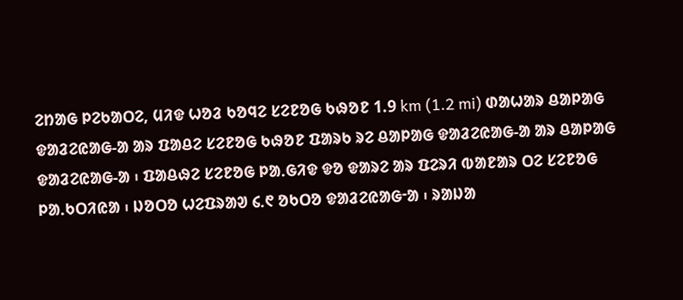ᱮᱴᱟᱜ ᱞᱮᱠᱟᱛᱮ, ᱢᱤᱫ ᱦᱚᱲ ᱠᱚᱧᱮ ᱥᱮᱱᱚᱜ ᱠᱷᱚᱱ 1.9 km (1.2 mi) ᱰᱟᱦᱟᱨ ᱪᱟᱞᱟᱜ ᱫᱟᱲᱮᱭᱟᱜ-ᱟ ᱟᱨ ᱯᱟᱪᱮ ᱥᱮᱱᱚᱜ ᱠᱷᱚᱱ ᱯᱟᱨᱠ ᱨᱮ ᱪᱟᱞᱟᱜ ᱫᱟᱲᱮᱭᱟᱜ-ᱟ ᱟᱨ ᱪᱟᱞᱟᱜ ᱫᱟᱲᱮᱭᱟᱜ-ᱟ ᱾ ᱯᱟᱪᱷᱮ ᱥᱮᱱᱚᱜ ᱞᱟᱹᱜᱤᱫ ᱫᱚ ᱫᱟᱨᱮ ᱟᱨ ᱯᱮᱨᱤ ᱵᱟᱱᱟᱨ ᱛᱮ ᱥᱮᱱᱚᱜ ᱞᱟᱹᱠᱛᱤᱭᱟ ᱾ ᱡᱚᱛᱚ ᱦᱮᱯᱨᱟᱣ ᱔ᱹ᱖ ᱚᱠᱛᱚ ᱫᱟᱲᱮᱭᱟᱜᱼᱟ ᱾ ᱨᱟᱡᱟ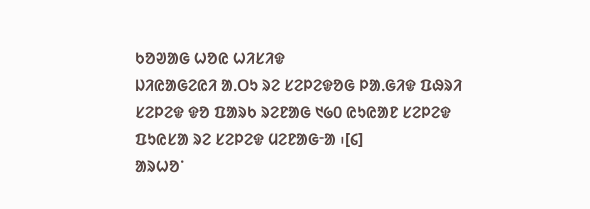ᱠᱚᱣᱟᱜ ᱦᱚᱭ ᱦᱤᱥᱤᱫ
ᱡᱤᱭᱟᱜᱮᱭᱤ ᱟᱹᱛᱩ ᱨᱮ ᱥᱮᱞᱮᱫᱚᱜ ᱞᱟᱹᱜᱤᱫ ᱯᱷᱨᱤ ᱥᱮᱞᱮᱫ ᱫᱚ ᱯᱟᱨᱠ ᱨᱮᱱᱟᱜ ᱑᱙᱐ ᱭᱩᱭᱟᱱ ᱥᱮᱞᱮᱫ ᱯᱩᱭᱥᱟ ᱨᱮ ᱥᱮᱞᱮᱫ ᱢᱮᱱᱟᱜᱼᱟ ᱾[᱔]
ᱟᱨᱦᱚᱸ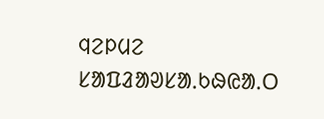ᱧᱮᱞᱢᱮ
ᱥᱟᱯᱲᱟᱣᱥᱟᱹᱠᱷᱭᱟᱹᱛ